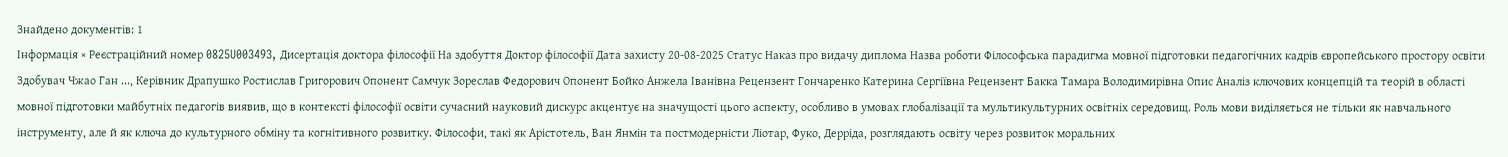Знайдено документів: 1
Інформація × Реєстраційний номер 0825U003493, Дисертація доктора філософії На здобуття Доктор філософії Дата захисту 20-08-2025 Статус Наказ про видачу диплома Назва роботи Філософська парадигма мовної підготовки педагогічних кадрів європейського простору освіти Здобувач Чжао Ган ..., Керівник Драпушко Ростислав Григорович Опонент Самчук Зореслав Федорович Опонент Бойко Анжела Іванівна Рецензент Гончаренко Катерина Сергіївна Рецензент Бакка Тамара Володимирівна Опис Аналіз ключових концепцій та теорій в області мовної підготовки майбутніх педагогів виявив, що в контексті філософії освіти сучасний науковий дискурс акцентує на значущості цього аспекту, особливо в умовах глобалізації та мультикультурних освітніх середовищ. Роль мови виділяється не тільки як навчального інструменту, але й як ключа до культурного обміну та когнітивного розвитку. Філософи, такі як Арістотель, Ван Янмін та постмодерністи Ліотар, Фуко, Дерріда, розглядають освіту через розвиток моральних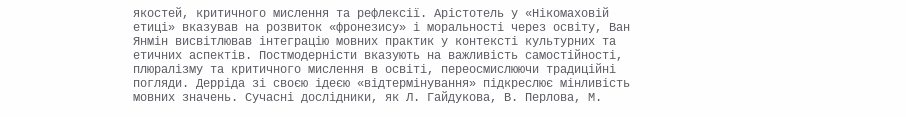якостей, критичного мислення та рефлексії. Арістотель у «Нікомаховій етиці» вказував на розвиток «фронезису» і моральності через освіту, Ван Янмін висвітлював інтеграцію мовних практик у контексті культурних та етичних аспектів. Постмодерністи вказують на важливість самостійності, плюралізму та критичного мислення в освіті, переосмислюючи традиційні погляди. Дерріда зі своєю ідеєю «відтермінування» підкреслює мінливість мовних значень. Сучасні дослідники, як Л. Гайдукова, В. Перлова, М.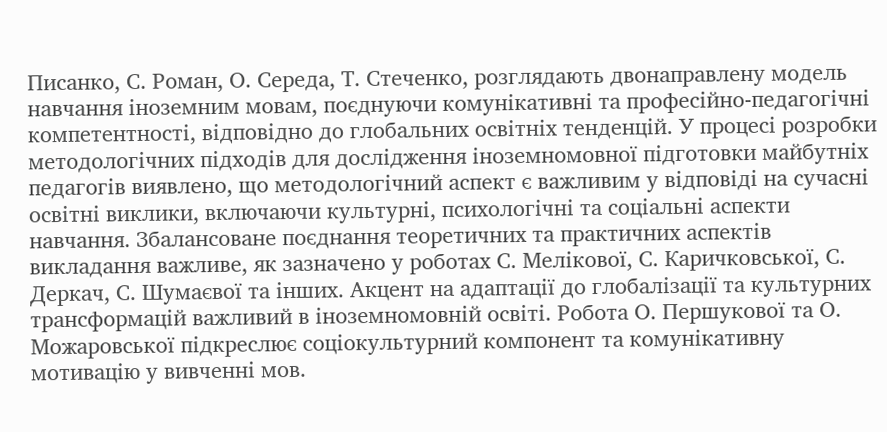Писанко, С. Роман, О. Середа, Т. Стеченко, розглядають двонаправлену модель навчання іноземним мовам, поєднуючи комунікативні та професійно-педагогічні компетентності, відповідно до глобальних освітніх тенденцій. У процесі розробки методологічних підходів для дослідження іноземномовної підготовки майбутніх педагогів виявлено, що методологічний аспект є важливим у відповіді на сучасні освітні виклики, включаючи культурні, психологічні та соціальні аспекти навчання. Збалансоване поєднання теоретичних та практичних аспектів викладання важливе, як зазначено у роботах С. Мелікової, С. Каричковської, С. Деркач, С. Шумаєвої та інших. Акцент на адаптації до глобалізації та культурних трансформацій важливий в іноземномовній освіті. Робота О. Першукової та О. Можаровської підкреслює соціокультурний компонент та комунікативну мотивацію у вивченні мов.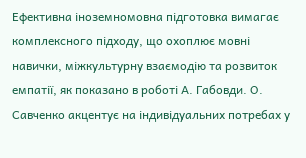Ефективна іноземномовна підготовка вимагає комплексного підходу, що охоплює мовні навички, міжкультурну взаємодію та розвиток емпатії, як показано в роботі А. Габовди. О. Савченко акцентує на індивідуальних потребах у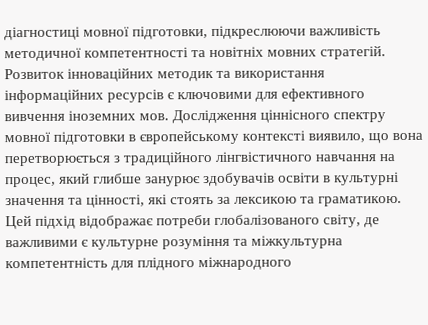діагностиці мовної підготовки, підкреслюючи важливість методичної компетентності та новітніх мовних стратегій. Розвиток інноваційних методик та використання інформаційних ресурсів є ключовими для ефективного вивчення іноземних мов. Дослідження ціннісного спектру мовної підготовки в європейському контексті виявило, що вона перетворюється з традиційного лінгвістичного навчання на процес, який глибше занурює здобувачів освіти в культурні значення та цінності, які стоять за лексикою та граматикою. Цей підхід відображає потреби глобалізованого світу, де важливими є культурне розуміння та міжкультурна компетентність для плідного міжнародного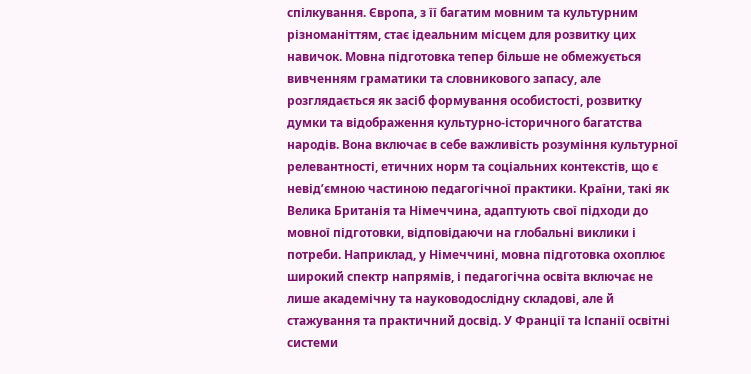спілкування. Європа, з її багатим мовним та культурним різноманіттям, стає ідеальним місцем для розвитку цих навичок. Мовна підготовка тепер більше не обмежується вивченням граматики та словникового запасу, але розглядається як засіб формування особистості, розвитку думки та відображення культурно-історичного багатства народів. Вона включає в себе важливість розуміння культурної релевантності, етичних норм та соціальних контекстів, що є невід’ємною частиною педагогічної практики. Країни, такі як Велика Британія та Німеччина, адаптують свої підходи до мовної підготовки, відповідаючи на глобальні виклики і потреби. Наприклад, у Німеччині, мовна підготовка охоплює широкий спектр напрямів, і педагогічна освіта включає не лише академічну та науководослідну складові, але й стажування та практичний досвід. У Франції та Іспанії освітні системи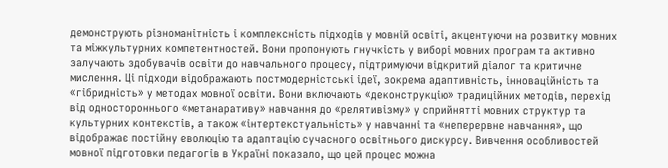демонструють різноманітність і комплексність підходів у мовній освіті, акцентуючи на розвитку мовних та міжкультурних компетентностей. Вони пропонують гнучкість у виборі мовних програм та активно залучають здобувачів освіти до навчального процесу, підтримуючи відкритий діалог та критичне мислення. Ці підходи відображають постмодерністські ідеї, зокрема адаптивність, інноваційність та «гібридність» у методах мовної освіти. Вони включають «деконструкцію» традиційних методів, перехід від одностороннього «метанаративу» навчання до «релятивізму» у сприйнятті мовних структур та культурних контекстів, а також «інтертекстуальність» у навчанні та «неперервне навчання», що відображає постійну еволюцію та адаптацію сучасного освітнього дискурсу. Вивчення особливостей мовної підготовки педагогів в Україні показало, що цей процес можна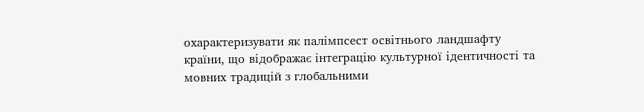охарактеризувати як палімпсест освітнього ландшафту країни, що відображає інтеграцію культурної ідентичності та мовних традицій з глобальними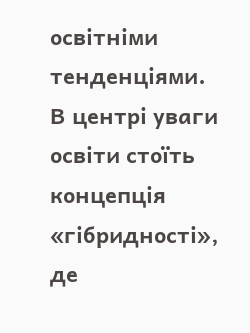освітніми тенденціями. В центрі уваги освіти стоїть концепція «гібридності», де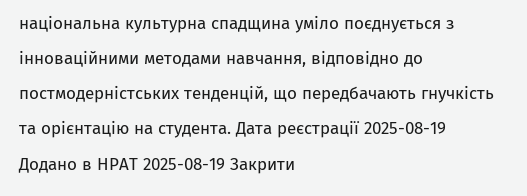національна культурна спадщина уміло поєднується з інноваційними методами навчання, відповідно до постмодерністських тенденцій, що передбачають гнучкість та орієнтацію на студента. Дата реєстрації 2025-08-19 Додано в НРАТ 2025-08-19 Закрити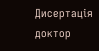Дисертація доктор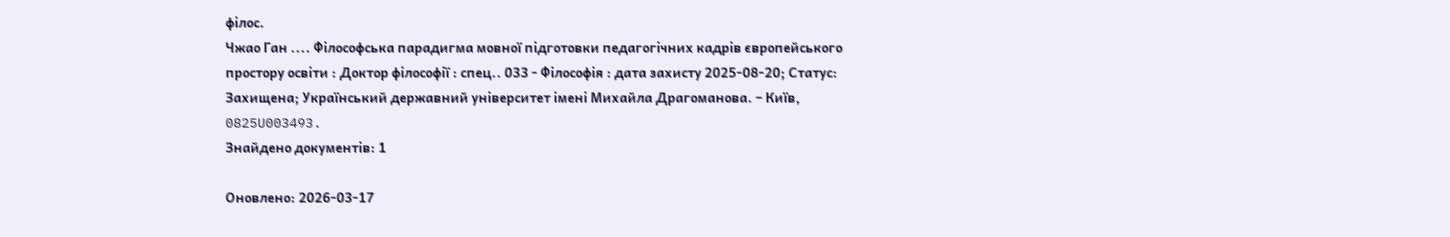філос.
Чжао Ган .... Філософська парадигма мовної підготовки педагогічних кадрів європейського простору освіти : Доктор філософії : спец.. 033 - Філософія : дата захисту 2025-08-20; Статус: Захищена; Український державний університет імені Михайла Драгоманова. – Київ, 0825U003493.
Знайдено документів: 1

Оновлено: 2026-03-17